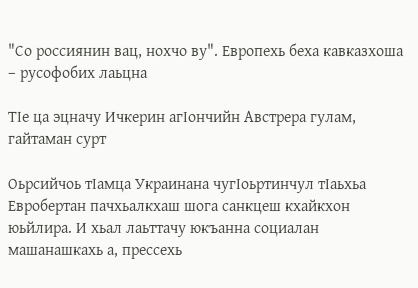"Со россиянин вац, нохчо ву". Европехь беха кавказхоша – русофобих лаьцна

ТIе ца эцначу Ичкерин агIончийн Австрера гулам, гайтаман сурт

Оьрсийчоь тIамца Украинана чугIоьртинчул тIаьхьа Евробертан пачхьалкхаш шога санкцеш кхайкхон юьйлира. И хьал лаьттачу юкъанна социалан машанашкахь а, прессехь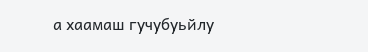а хаамаш гучубуьйлу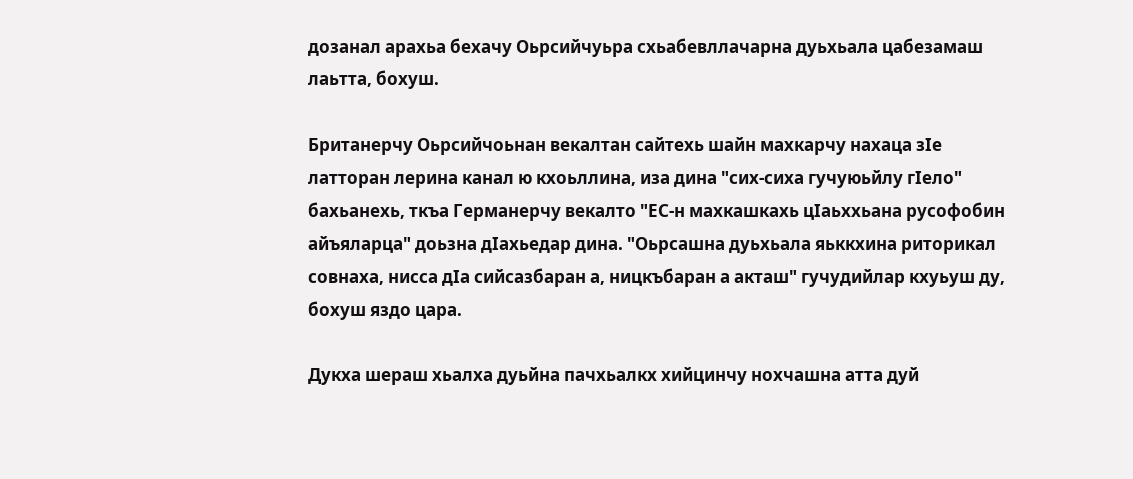дозанал арахьа бехачу Оьрсийчуьра схьабевллачарна дуьхьала цабезамаш лаьтта, бохуш.

Британерчу Оьрсийчоьнан векалтан сайтехь шайн махкарчу нахаца зIе латторан лерина канал ю кхоьллина, иза дина "сих-сиха гучуюьйлу гIело" бахьанехь, ткъа Германерчу векалто "ЕС-н махкашкахь цIаьххьана русофобин айъяларца" доьзна дIахьедар дина. "Оьрсашна дуьхьала яьккхина риторикал совнаха, нисса дIа сийсазбаран а, ницкъбаран а акташ" гучудийлар кхуьуш ду, бохуш яздо цара.

Дукха шераш хьалха дуьйна пачхьалкх хийцинчу нохчашна атта дуй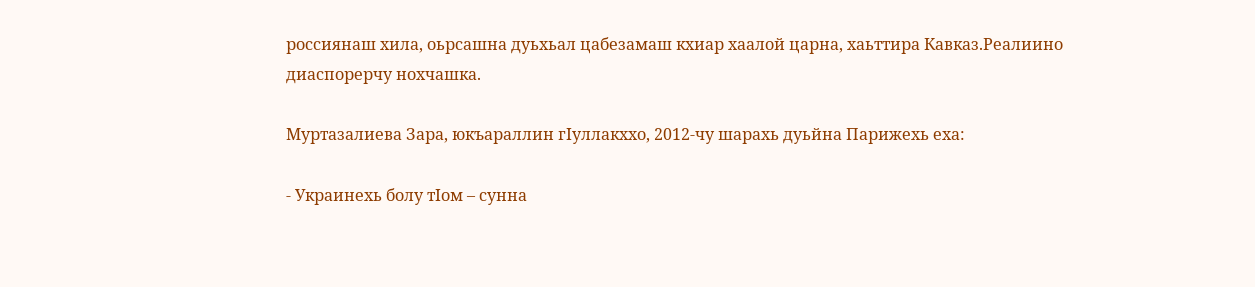россиянаш хила, оьрсашна дуьхьал цабезамаш кхиар хаалой царна, хаьттира Кавказ.Реалиино диаспорерчу нохчашка.

Муртазалиева Зара, юкъараллин гIуллакххо, 2012-чу шарахь дуьйна Парижехь еха:

- Украинехь болу тIом – сунна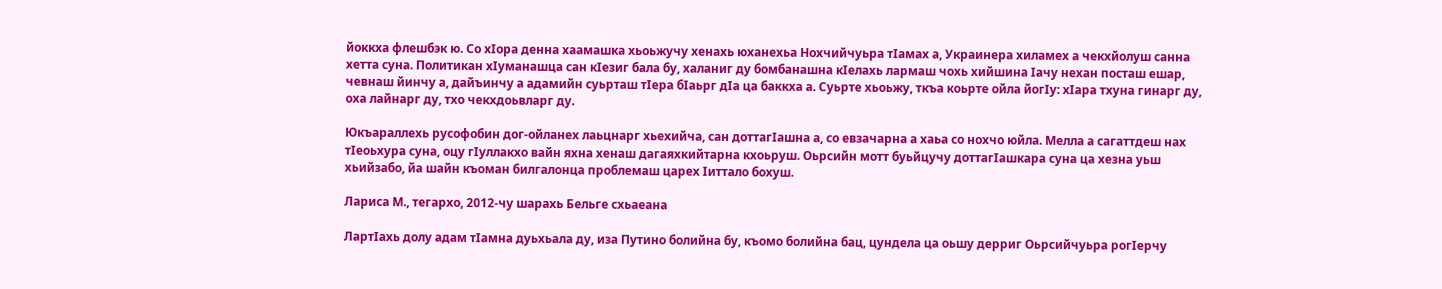йоккха флешбэк ю. Со хIора денна хаамашка хьоьжучу хенахь юханехьа Нохчийчуьра тIамах а, Украинера хиламех а чекхйолуш санна хетта суна. Политикан хIуманашца сан кIезиг бала бу, халаниг ду бомбанашна кIелахь лармаш чохь хийшина Iачу нехан посташ ешар, чевнаш йинчу а, дайъинчу а адамийн суьрташ тIера бIаьрг дIа ца баккха а. Суьрте хьоьжу, ткъа коьрте ойла йогIу: хIара тхуна гинарг ду, оха лайнарг ду, тхо чекхдоьвларг ду.

Юкъараллехь русофобин дог-ойланех лаьцнарг хьехийча, сан доттагIашна а, со евзачарна а хаьа со нохчо юйла. Мелла а сагаттдеш нах тIеоьхура суна, оцу гIуллакхо вайн яхна хенаш дагаяхкийтарна кхоьруш. Оьрсийн мотт буьйцучу доттагIашкара суна ца хезна уьш хьийзабо, йа шайн къоман билгалонца проблемаш царех Iиттало бохуш.

Лариса М., тегархо, 2012-чу шарахь Бельге схьаеана

ЛартIахь долу адам тIамна дуьхьала ду, иза Путино болийна бу, къомо болийна бац, цундела ца оьшу дерриг Оьрсийчуьра рогIерчу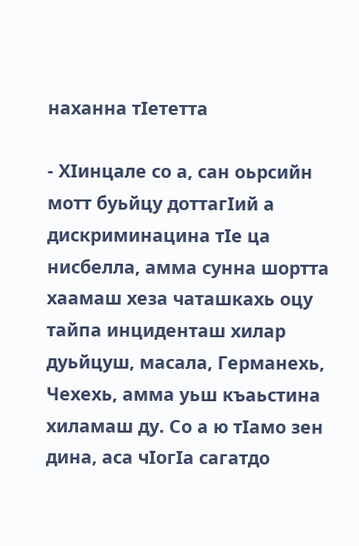наханна тIететта

- ХIинцале со а, сан оьрсийн мотт буьйцу доттагIий а дискриминацина тIе ца нисбелла, амма сунна шортта хаамаш хеза чаташкахь оцу тайпа инциденташ хилар дуьйцуш, масала, Германехь, Чехехь, амма уьш къаьстина хиламаш ду. Со а ю тIамо зен дина, аса чIогIа сагатдо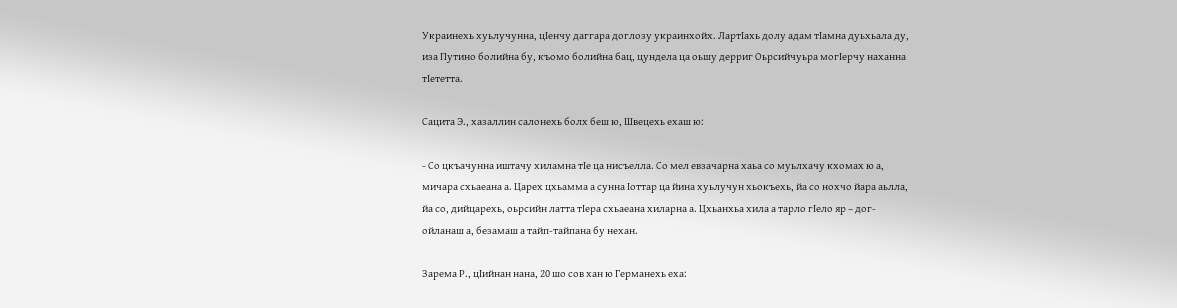Украинехь хуьлучунна, цIенчу даггара доглозу украинхойх. ЛартIахь долу адам тIамна дуьхьала ду, иза Путино болийна бу, къомо болийна бац, цундела ца оьшу дерриг Оьрсийчуьра могIерчу наханна тIететта.

Сацита Э., хазаллин салонехь болх беш ю, Швецехь ехаш ю:

- Со цкъачунна иштачу хиламна тIе ца нисъелла. Со мел евзачарна хаьа со муьлхачу кхомах ю а, мичара схьаеана а. Царех цхьамма а сунна Iоттар ца йина хуьлучун хьокъехь, йа со нохчо йара аьлла, йа со, дийцарехь, оьрсийн латта тIера схьаеана хиларна а. Цхьанхьа хила а тарло гIело яр – дог-ойланаш а, безамаш а тайп-тайпана бу нехан.

Зарема Р., цIийнан нана, 20 шо сов хан ю Германехь еха: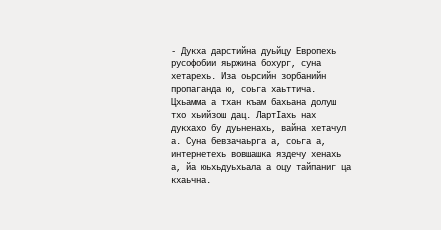- Дукха дарстийна дуьйцу Европехь русофобии яьржина бохург, суна хетарехь. Иза оьрсийн зорбанийн пропаганда ю, соьга хаьттича. Цхьамма а тхан къам бахьана долуш тхо хьийзош дац. ЛартIахь нах дукхахо бу дуьненахь, вайна хетачул а. Суна бевзачаьрга а, соьга а, интернетехь вовшашка яздечу хенахь а, йа юьхьдуьхьала а оцу тайпаниг ца кхаьчна.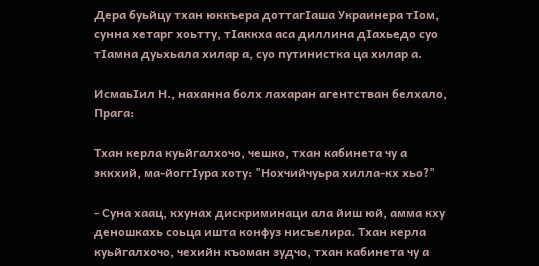Дера буьйцу тхан юккъера доттагIаша Украинера тIом, сунна хетарг хоьтту, тIаккха аса диллина дIахьедо суо тIамна дуьхьала хилар а, суо путинистка ца хилар а.

ИсмаьIил Н., наханна болх лахаран агентстван белхало, Прага:

Тхан керла куьйгалхочо, чешко, тхан кабинета чу а эккхий, ма-йоггIура хоту: "Нохчийчуьра хилла-кх хьо?"

- Суна хаац, кхунах дискриминаци ала йиш юй, амма кху деношкахь соьца ишта конфуз нисъелира. Тхан керла куьйгалхочо, чехийн къоман зудчо, тхан кабинета чу а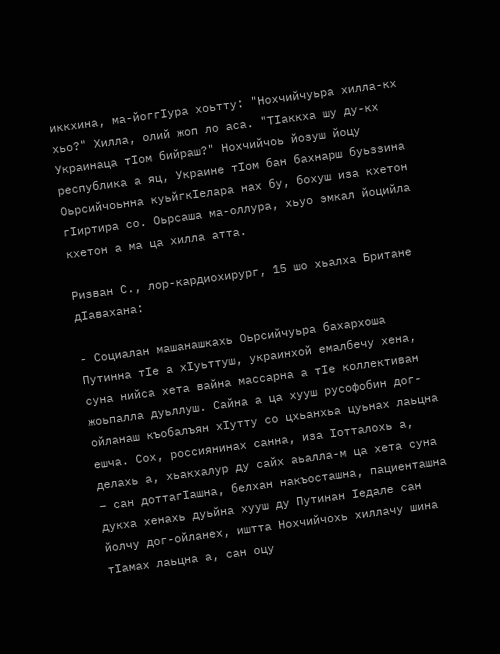иккхина, ма-йоггIура хоьтту: "Нохчийчуьра хилла-кх хьо?" Хилла, олий жоп ло аса. "ТIаккха шу ду-кх Украинаца тIом бийраш?" Нохчийчоь йозуш йоцу республика а яц, Украине тIом бан бахнарш буьззина Оьрсийчоьнна куьйгкIелара нах бу, бохуш иза кхетон гIиртира со. Оьрсаша ма-оллура, хьуо эмкал йоцийла кхетон а ма ца хилла атта.

Ризван С., лор-кардиохирург, 15 шо хьалха Британе дIавахана:

- Социалан машанашкахь Оьрсийчуьра бахархоша Путинна тIе а хIуьттуш, украинхой емалбечу хена, суна нийса хета вайна массарна а тIе коллективан жоьпалла дуьллуш. Сайна а ца хууш русофобин дог-ойланаш къобалъян хIутту со цхьанхьа цуьнах лаьцна ешча. Сох, россиянинах санна, иза Iотталохь а, делахь а, хьакхалур ду сайх аьалла-м ца хета суна – сан доттагIашна, белхан накъосташна, пациенташна дукха хенахь дуьйна хууш ду Путинан Iедале сан йолчу дог-ойланех, иштта Нохчийчохь хиллачу шина тIамах лаьцна а, сан оцу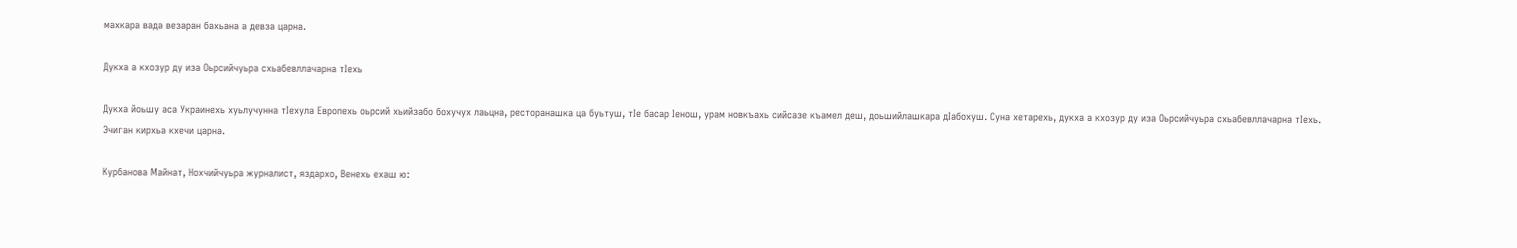махкара вада везаран бахьана а девза царна.

Дукха а кхозур ду иза Оьрсийчуьра схьабевллачарна тIехь

Дукха йоьшу аса Украинехь хуьлучунна тIехула Европехь оьрсий хьийзабо бохучух лаьцна, ресторанашка ца буьтуш, тIе басар Iенош, урам новкъахь сийсазе къамел деш, доьшийлашкара дIабохуш. Суна хетарехь, дукха а кхозур ду иза Оьрсийчуьра схьабевллачарна тIехь. Эчиган кирхьа кхечи царна.

Курбанова Майнат, Нохчийчуьра журналист, яздархо, Венехь ехаш ю: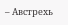– Австрехь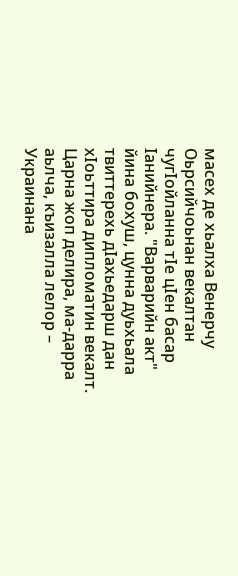масех де хьалха Венерчу Оьрсийчоьнан векалтан чугIойланна тIе цIен басар Iанийнера. "Варварийн акт" йина бохуш, цунна дуьхьала твиттерехь дIахьедарш дан хIоьттира дипломатин векалт. Царна жоп делира, ма-дарра аьлча, къизалла лелор – Украинана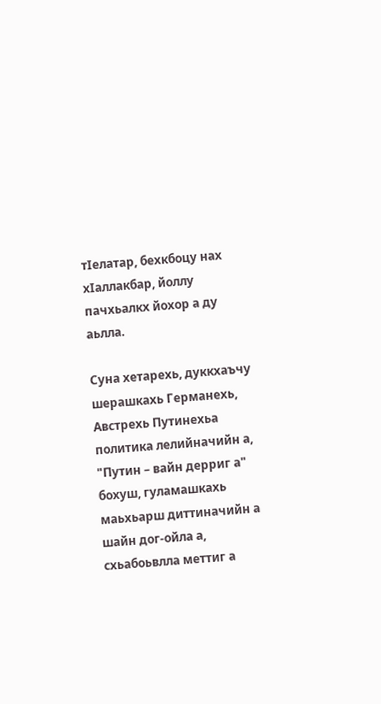тIелатар, бехкбоцу нах хIаллакбар, йоллу пачхьалкх йохор а ду аьлла.

Суна хетарехь, дуккхаъчу шерашкахь Германехь, Австрехь Путинехьа политика лелийначийн а, "Путин – вайн дерриг а" бохуш, гуламашкахь маьхьарш диттиначийн а шайн дог-ойла а, схьабоьвлла меттиг а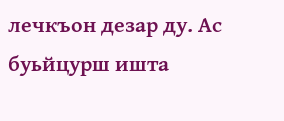лечкъон дезар ду. Ас буьйцурш ишта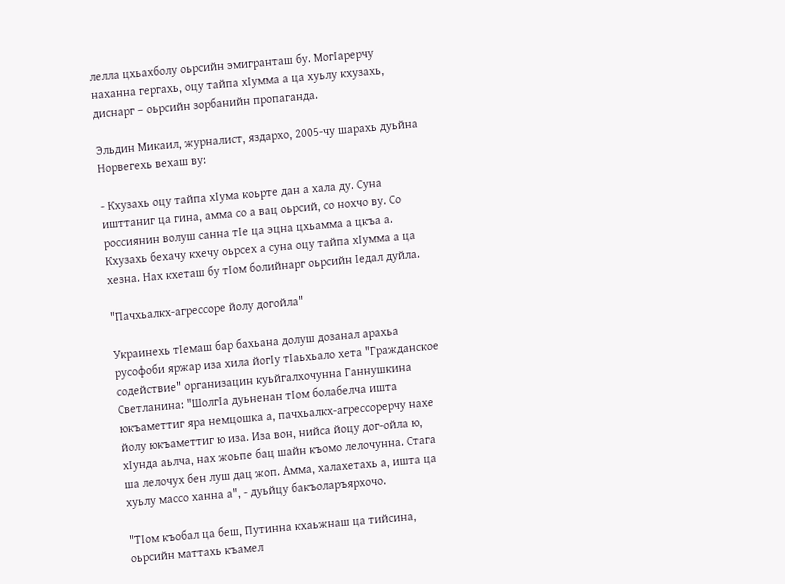лелла цхьахболу оьрсийн эмигранташ бу. МогIарерчу наханна гергахь, оцу тайпа хIумма а ца хуьлу кхузахь, диснарг – оьрсийн зорбанийн пропаганда.

Эльдин Микаил, журналист, яздархо, 2005-чу шарахь дуьйна Норвегехь вехаш ву:

- Кхузахь оцу тайпа хIума коьрте дан а хала ду. Суна ишттаниг ца гина, амма со а вац оьрсий, со нохчо ву. Со россиянин волуш санна тIе ца эцна цхьамма а цкъа а. Кхузахь бехачу кхечу оьрсех а суна оцу тайпа хIумма а ца хезна. Нах кхеташ бу тIом болийнарг оьрсийн Iедал дуйла.

"Пачхьалкх-агрессоре йолу догойла"

Украинехь тIемаш бар бахьана долуш дозанал арахьа русофоби яржар иза хила йогIу тIаьхьало хета "Гражданское содействие" организацин куьйгалхочунна Ганнушкина Светланина: "ШолгIа дуьненан тIом болабелча ишта юкъаметтиг яра немцошка а, пачхьалкх-агрессорерчу нахе йолу юкъаметтиг ю иза. Иза вон, нийса йоцу дог-ойла ю, хIунда аьлча, нах жоьпе бац шайн къомо лелочунна. Стага ша лелочух бен луш дац жоп. Амма, халахетахь а, ишта ца хуьлу массо ханна а", - дуьйцу бакъоларъярхочо.

"ТIом къобал ца беш, Путинна кхаьжнаш ца тийсина, оьрсийн маттахь къамел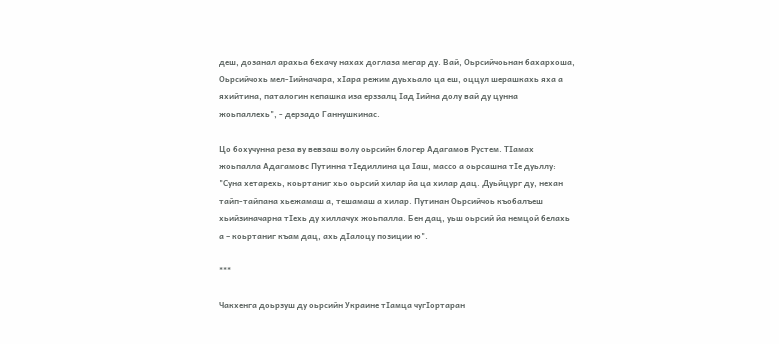деш, дозанал арахьа бехачу нахах доглаза мегар ду. Вай, Оьрсийчоьнан бахархоша, Оьрсийчохь мел-Iийначара, хIара режим дуьхьало ца еш, оццул шерашкахь яха а яхийтина, паталогин кепашка иза ерззалц Iад Iийна долу вай ду цунна жоьпаллехь", - дерзадо Ганнушкинас.

Цо бохучунна реза ву вевзаш волу оьрсийн блогер Адагамов Рустем. ТIамах жоьпалла Адагамовс Путинна тIедиллина ца Iаш, массо а оьрсашна тIе дуьллу: "Суна хетарехь, коьртаниг хьо оьрсий хилар йа ца хилар дац. Дуьйцург ду, нехан тайп-тайпана хьежамаш а, тешамаш а хилар. Путинан Оьрсийчоь къобалъеш хьийзиначарна тIехь ду хиллачух жоьпалла. Бен дац, уьш оьрсий йа немцой белахь а – коьртаниг къам дац, ахь дIалоцу позиции ю".

***

Чакхенга доьрзуш ду оьрсийн Украине тIамца чугIортаран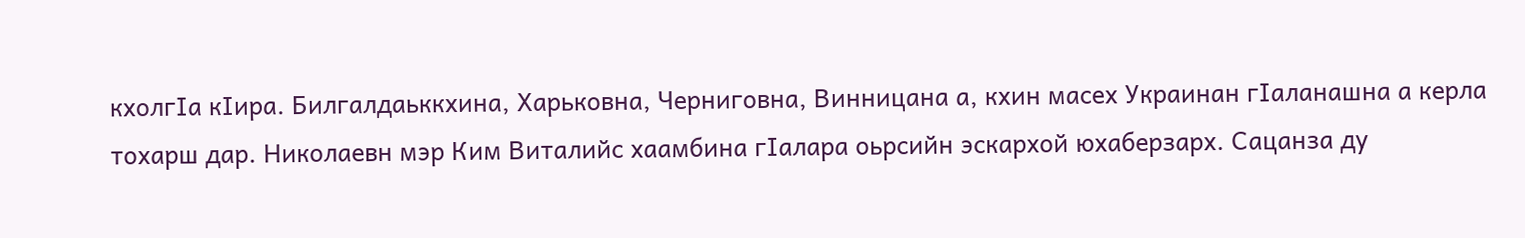кхолгIа кIира. Билгалдаьккхина, Харьковна, Черниговна, Винницана а, кхин масех Украинан гIаланашна а керла тохарш дар. Николаевн мэр Ким Виталийс хаамбина гIалара оьрсийн эскархой юхаберзарх. Сацанза ду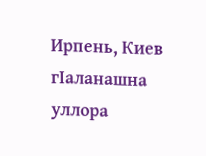Ирпень, Киев гIаланашна уллора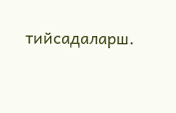тийсадаларш.